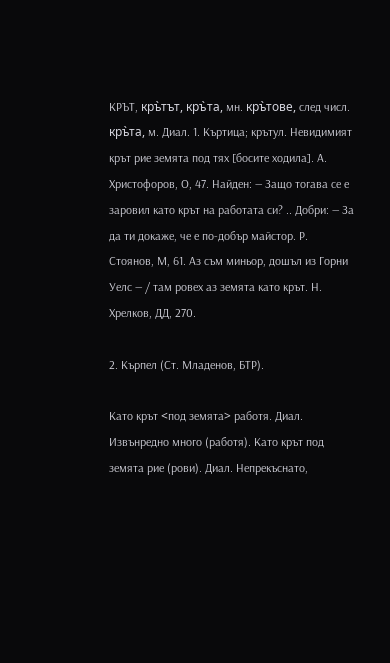КРЪТ, кръ̀тът, кръ̀та, мн. кръ̀тове, след числ. кръ̀та, м. Диал. 1. Къртица; крътул. Невидимият крът рие земята под тях [босите ходила]. А. Христофоров, О, 47. Найден: — Защо тогава се е заровил като крът на работата си? .. Добри: — За да ти докаже, че е по-добър майстор. Р. Стоянов, М, 61. Аз съм миньор, дошъл из Горни Уелс — / там ровех аз земята като крът. Н. Хрелков, ДД, 270.

2. Кърпел (Ст. Младенов, БТР).

Като крът <под земята> работя. Диал. Извънредно много (работя). Като крът под земята рие (рови). Диал. Непрекъснато,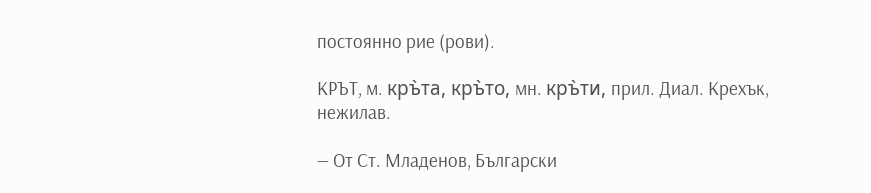постоянно рие (рови).

КРЪТ, м. кръ̀та, кръ̀то, мн. кръ̀ти, прил. Диал. Крехък, нежилав.

— От Ст. Младенов, Български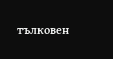тълковен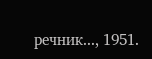речник..., 1951.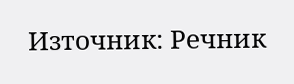Източник: Речник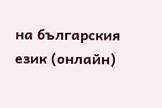на българския език (онлайн)